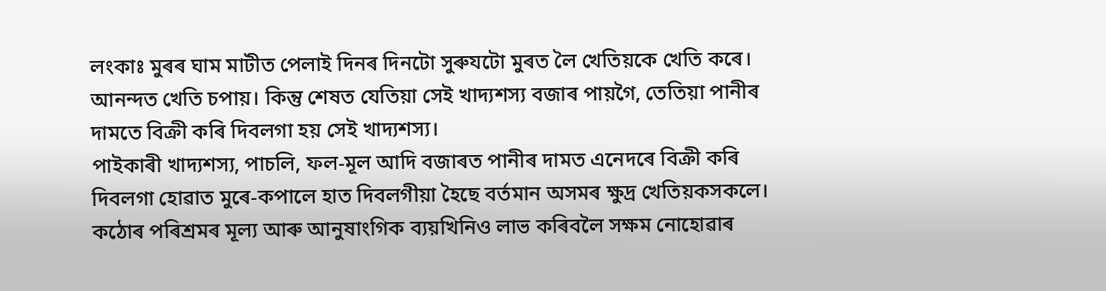লংকাঃ মুৰৰ ঘাম মাটীত পেলাই দিনৰ দিনটো সুৰুযটো মুৰত লৈ খেতিয়কে খেতি কৰে। আনন্দত খেতি চপায়। কিন্তু শেষত যেতিয়া সেই খাদ্যশস্য বজাৰ পায়গৈ, তেতিয়া পানীৰ দামতে বিক্ৰী কৰি দিবলগা হয় সেই খাদ্যশস্য।
পাইকাৰী খাদ্যশস্য, পাচলি, ফল-মূল আদি বজাৰত পানীৰ দামত এনেদৰে বিক্ৰী কৰি দিবলগা হোৱাত মুৰে-কপালে হাত দিবলগীয়া হৈছে বৰ্তমান অসমৰ ক্ষুদ্ৰ খেতিয়কসকলে। কঠোৰ পৰিশ্ৰমৰ মূল্য আৰু আনুষাংগিক ব্যয়খিনিও লাভ কৰিবলৈ সক্ষম নোহোৱাৰ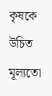কৃষকে উচিত মূল্যতো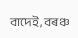বাদেই, বৰঞ্চ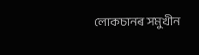লোকচানৰ সমুখীন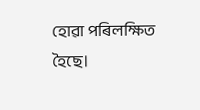হোৱা পৰিলক্ষিত হৈছে।